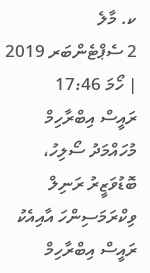ކ. މާލެ
2 ސެޕްޓެންބަރ 2019 | ހޯމަ 17:46
ރައީސް އިބްރާހިމް މުހައްމަދު ސޯލިހު، ބޮޑުވަޒީރު ރަނިލް ވިކްރަމަސިންހަ އާއިއެކު
ރައީސް އިބްރާހިމް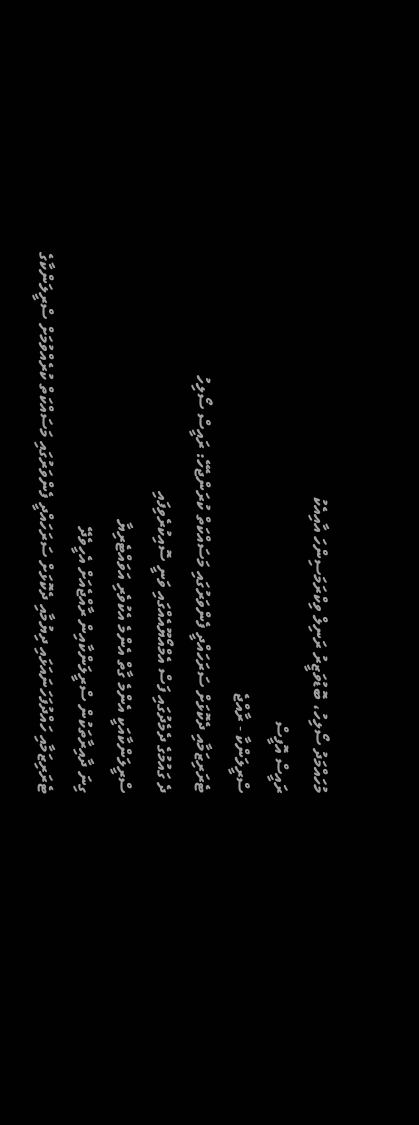މުހައްމަދު ސޯލިހު، ބޮޑުވަޒީރު ރަނިލް ވިކްރަމަސިންހަ އާއިއެކު
ރައީސް އޮފީސް
ސްރީލަންކާ - ރާއްޖެ
ޓެރަރިޒަމާއި ދެކޮޅަށް ސަރަހައްދީ ފެންވަރުގައި މަސައްކަތް ކުރަންޖެހޭ: ރައީސް ސޯލިހު
ދެ ގައުމުގެ ދެމެދުގައި ފަސް އެމްއޯޔޫއެއްގައި ވަނީ ސޮއިކުރެވިފައި
ސްރީލަންކާއަކީ އެންމެ ގާތް އެންމެ އެކުވެރި އަވައްޓެރިޔާ
ގިނަ ދާއިރާތަކުން ސްރީލަންކާއިން ރާއްޖެއަށް އެހީވެދޭ
ޓެރަރިޒަމާއި ހައްދުފަހަނައަޅައި ދިޔުމާއި ދެކޮޅަށް ސަރަހައްދީ ފެންވަރުގައި މަސައްކަތް ކުރެއްވުމަށް ސްރީލަންކާގެ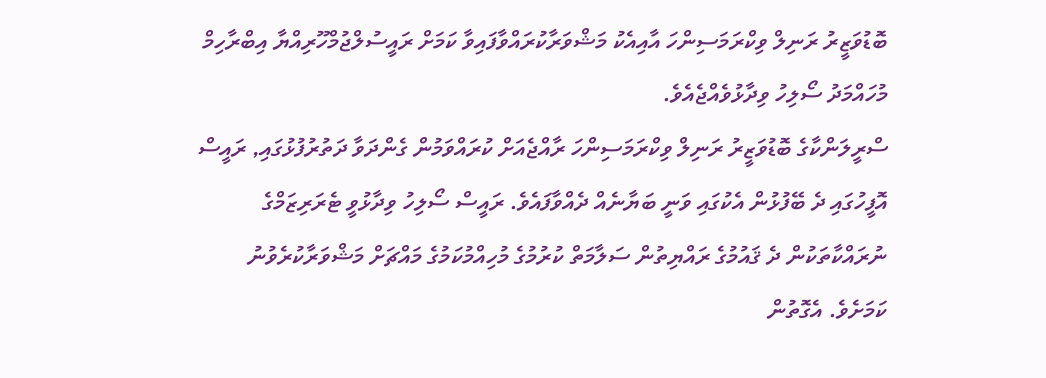ބޮޑުވަޒީރު ރަނިލް ވިކްރަމަސިންހަ އާއިއެކު މަޝްވަރާކުރައްވާފައިވާ ކަމަށް ރައީސުލްޖުމްހޫރިއްޔާ އިބްރާހިމް މުހައްމަދު ސޯލިހު ވިދާޅުވެއްޖެއެވެ.
ސްރީލަންކާގެ ބޮޑުވަޒީރު ރަނިލް ވިކްރަމަސިންހަ ރާއްޖެއަށް ކުރައްވަމުން ގެންދަވާ ދަތުރުފުޅުގައި, ރައީސް އޮފީހުގައި ދެ ބޭފުޅުން އެކުގައި ވަނީ ބަޔާނެއް ދެއްވާފައެވެ. ރައީސް ސޯލިހު ވިދާޅުވީ ޓެރަރިޒަމްގެ ނުރައްކާތަކުން ދެ ޤައުމުގެ ރައްޔިތުން ސަލާމަތް ކުރުމުގެ މުހިއްމުކަމުގެ މައްޗަށް މަޝްވަރާކުރެވުނު ކަމަށެވެ. އެގޮތުން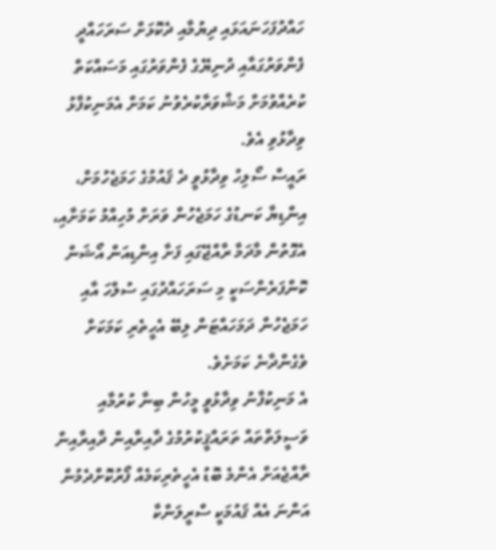ހައްދުފަހަނައަޅައި ދިޔުމާއި ދެކޮޅަށް ސަރަހައްދީ ފެންވަރުގައާއި ދުނިޔޭގެ ފެންވަރުގައި މަސައްކަތް ކުރެއްވުމަށް މަޝްވަރާކުރެވުނު ކަމަށް އެމަނިކުފާޅު ވިދާޅުވި އެވެ.
ރައީސް ސޯލިހު ވިދާޅުވީ ދެ ޤައުމުގެ ހަމަޖެހުމަށް، އިންޑިޔާ ކަނޑުގެ ހަމަޖެހުން ވަރަށް މުހިއްމު ކަމަށާއި، އެގޮތުން މާދަމާ ރާއްޖޭގައި ފަށާ އިންޑިއަން އޯޝަން ކޮންފަރެންސަކީ މި ސަރަހައްދުގައި ސުލްހަ އާއި ހަމަޖެހުން ދަމަހައްޓަން ލިބޭ އެހީތެރި ކަމަކަށް ވެގެންދާނެ ކަމަށެވެ.
އެ މަނިކުފާނު ވިދާޅުވީ މީހުން ބިނާ ކުރުމާއި ވަސީލަތްތައް ތަރައްޤީކުރުމުގެ ދާއިރާއިން ދާއިރާއިން ރާއްޖެއަށް އެންމެ ބޮޑު އެހީތެރިކަމެއް ފޯރުކޮށްދެމުން އަންނަ އެއް ޤައުމަކީ ސްރީލަންކާ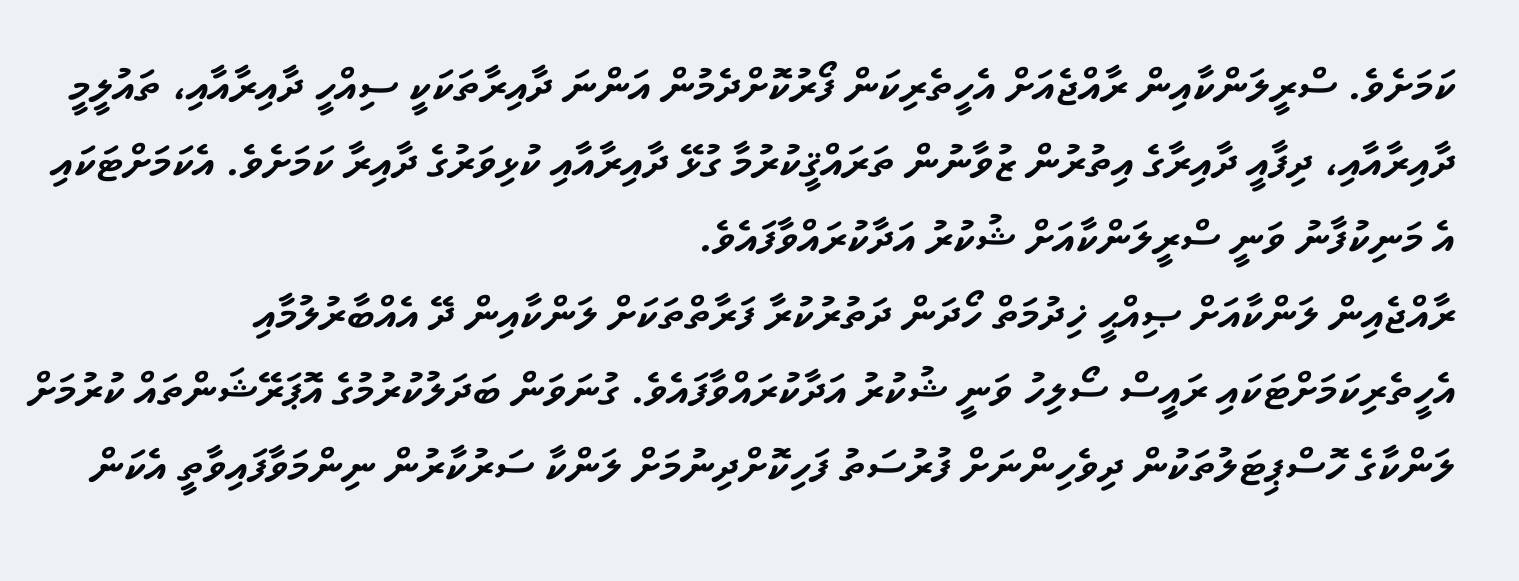ކަމަށެވެ. ސްރީލަންކާއިން ރާއްޖެއަށް އެހީތެރިކަން ފޯރުކޮށްދެމުން އަންނަ ދާއިރާތަކަކީ ސިއްހީ ދާއިރާއާއި، ތައުލީމީ ދާއިރާއާއި، ދިފާއީ ދާއިރާގެ އިތުރުން ޒުވާނުން ތަރައްޤީކުރުމާ ގުޅޭ ދާއިރާއާއި ކުޅިވަރުގެ ދާއިރާ ކަމަށެވެ. އެކަމަށްޓަކައި އެ މަނިކުފާނު ވަނީ ސްރީލަންކާއަށް ޝުކުރު އަދާކުރައްވާފައެވެ.
ރާއްޖެއިން ލަންކާއަށް ޞިއްޙީ ޚިދުމަތް ހޯދަން ދަތުރުކުރާ ފަރާތްތަކަށް ލަންކާއިން ދޭ އެއްބާރުލުމާއި އެހީތެރިކަމަށްޓަކައި ރައީސް ސޯލިހު ވަނީ ޝުކުރު އަދާކުރައްވާފައެވެ. ގުނަވަން ބަދަލުކުރުމުގެ އޮޕަރޭޝަންތައް ކުރުމަށް ލަންކާގެ ހޮސްޕިޓަލުތަކުން ދިވެހިންނަށް ފުރުސަތު ފަހިކޮށްދިނުމަށް ލަންކާ ސަރުކާރުން ނިންމަވާފައިވާތީ އެކަން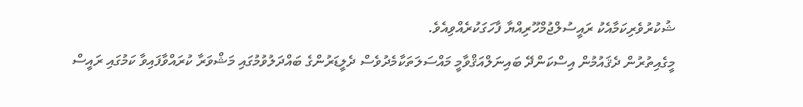ޝުކުރުވެރިކަމާއެކު ރައީސުލްޖުމްހޫރިއްޔާ ފާހަގަކުރެއްވިއެވެ.
މީގެއިތުރުން ދެޤައުމުން އިސްކަންދޭ ބައިނަލްއަޤްވާމީ މައްސަލަތަކާމެދުވެސް ދެލީޑަރުންގެ ބައްދަލުވުމުގައި މަޝްވަރާ ކުރައްވާފައިވާ ކަމުގައި ރައީސް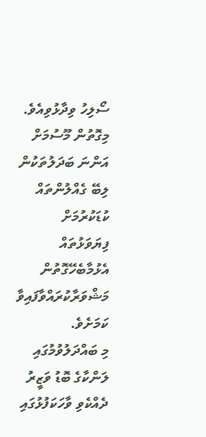ސޯލިހު ވިދާޅުވިއެވެ. މިގޮތުން މޫސުމަށް އަންނަ ބަދަލުތަކުން ލިބޭ ގެއްލުންތައް ކުޑަކުރުމަށް ފިޔަވަޅުތައް އެޅުމާބެހޭގޮތުން މަޝްވަރާކުރައްވާފައިވާ ކަމަށެވެ.
މި ބައްދަލުވުމުގައި ލަންކާގެ ބޮޑު ވަޒީރު ދެއްކެވި ވާހަކަފުޅުގައި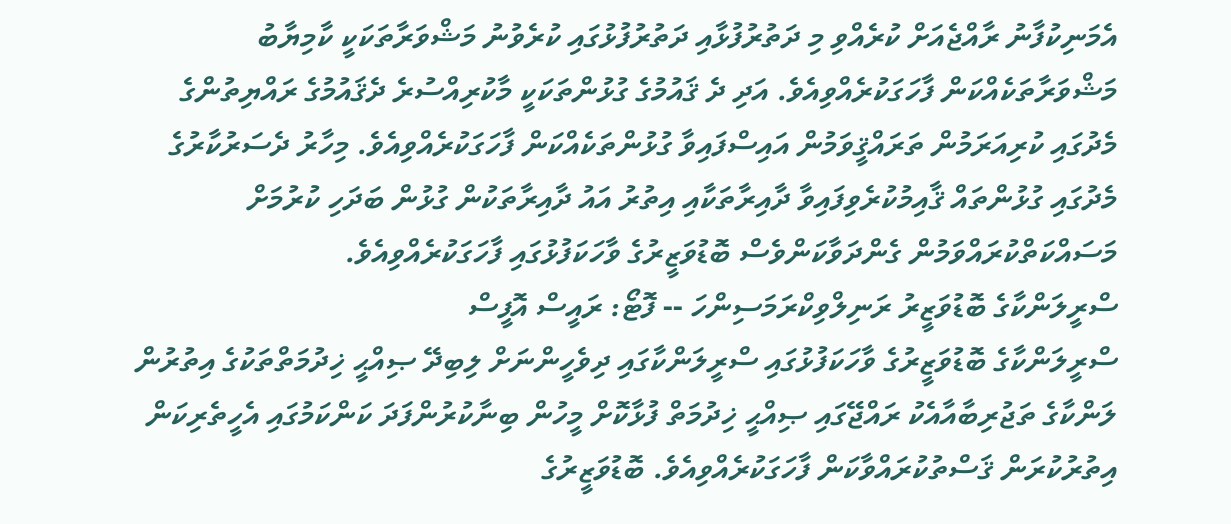އެމަނިކުފާނު ރާއްޖެއަށް ކުރެއްވި މި ދަތުރުފުޅާއި ދަތުރުފުޅުގައި ކުރެވުނު މަޝްވަރާތަކަކީ ކާމިޔާބު މަޝްވަރާތަކެއްކަން ފާހަގަކުރެއްވިއެވެ. އަދި ދެ ޤައުމުގެ ގުޅުންތަކަކީ މާކުރިއްސުރެ ދެޤައުމުގެ ރައްޔިތުންގެ މެދުގައި ކުރިއަރަމުން ތަރައްޤީވަމުން އައިސްފައިވާ ގުޅުންތަކެއްކަން ފާހަގަކުރެއްވިއެވެ. މިހާރު ދެސަރުކާރުގެ މެދުގައި ގުޅުންތައް ޤާއިމުކުރެވިފައިވާ ދާއިރާތަކާއި އިތުރު އައު ދާއިރާތަކުން ގުޅުން ބަދަހި ކުރުމަށް މަސައްކަތްކުރައްވަމުން ގެންދަވާކަންވެސް ބޮޑުވަޒީރުގެ ވާހަކަފުޅުގައި ފާހަގަކުރެއްވިއެވެ.
ސްރީލަންކާގެ ބޮޑުވަޒީރު ރަނިލްވިކްރަމަސިންހަ -- ފޮޓޯ: ރައީސް އޮފީސް
ސްރީލަންކާގެ ބޮޑުވަޒީރުގެ ވާހަކަފުޅުގައި ސްރީލަންކާގައި ދިވެހީންނަށް ލިބިދޭ ޞިއްޙީ ޚިދުމަތްތަކުގެ އިތުރުން ލަންކާގެ ތަޖުރިބާއާއެކު ރައްޖޭގައި ޞިއްޙީ ޚިދުމަތް ފުޅާކޮށް މީހުން ބިނާކުރުންފަދަ ކަންކަމުގައި އެހީތެރިކަން އިތުރުކުރަން ޤަސްތުކުރައްވާކަން ފާހަގަކުރެއްވިއެވެ. ބޮޑުވަޒީރުގެ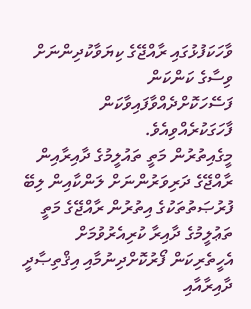ވާހަކަފުޅުގައި ރާއްޖޭގެ ކިޔަވާކުދިންނަށް ވިސާގެ ކަންކަން ފަސޭހަކޮށްދެއްވާފައިވާކަން ފާހަގަކުރެއްވިއެވެ.
މީގެއިތުރުން މަތީ ތައުލީމުގެ ދާއިރާއިން ރާއްޖޭގެ ދަރިވަރުންނަށް ލަންކާއިން ލިބޭ ފުރުޞަތުތަކުގެ އިތުރުން ރާއްޖޭގެ މަތީ ތަޢުލީމުގެ ދާއިރާ ކުރިއެރުވުމަށް އެހީތެރިކަން ފޯރުކޮށްދިނުމާއި އިޤްތިޞާދީ ދާއިރާއާއި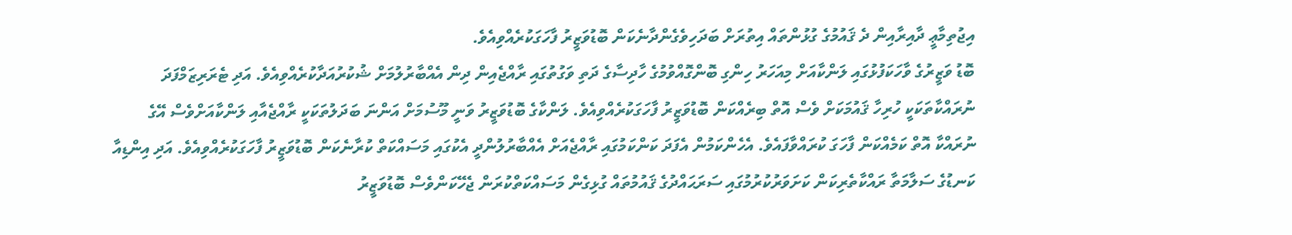އިޖުތިމާޢީ ދާއިރާއިން ދެ ޤައުމުގެ ގުޅުންތައް އިތުރަށް ބަދަހިވެގެންދާނެކަން ބޮޑުވަޒީރު ފާހަގަކުރެއްވިއެވެ.
ބޮޑު ވަޒީރުގެ ވާހަކަފުޅުގައި ލަންކާއަށް މިއަހަރު ހިންގި ބޮންގޮއްވުމުގެ ހާދިސާގެ ދަތި ވަގުތުގައި ރާއްޖެއިން ދިން އެއްބާރުލުމަށް ޝުކުރުއަދާކުރެއްވިއެވެ. އަދި ޓެރަރިޒަމްފަދަ ނުރައްކާތަކަކީ ހުރިހާ ޤައުމަކަށް ވެސް އޮތް ބިރެއްކަން ބޮޑުވަޒީރު ފާހަގަކުރެއްވިއެވެ. ލަންކާގެ ބޮޑުވަޒީރު ވަނީ މޫސުމަށް އަންނަ ބަދަލުތަކަކީ ރާއްޖެއާއި ލަންކާއަށްވެސް އޭގެ ނުރައްކާ އޮތް ކަމެއްކަން ފާހަގަ ކުރައްވާފައެވެ. އެހެންކަމުން އެފަދަ ކަންކަމުގައި ރާއްޖެއަށް އެއްބާރުލުންދީ އެކުގައި މަސައްކަތް ކުރާނެކަން ބޮޑުވަޒީރު ފާހަގަކުރެއްވިއެވެ. އަދި އިންޑިއާ ކަނޑުގެ ސަލާމަތާ ރައްކާތެރިކަން ކަށަވަރުކުރުމުގައި ސަރަޙައްދުގެ ޤައުމުތައް ގުޅިގެން މަސައްކަތްކުރަން ޖެހޭކަންވެސް ބޮޑުވަޒީރު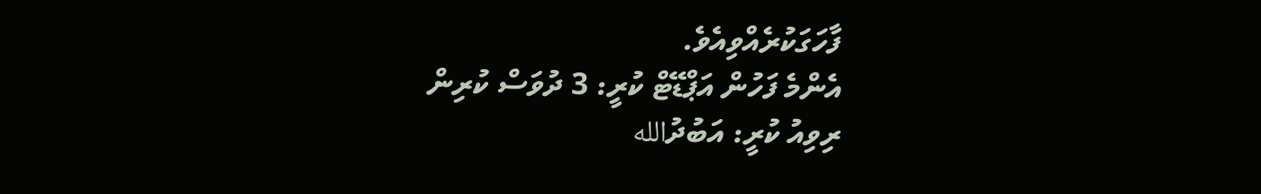ފާހަގަކުރެއްވިއެވެ.
އެންމެ ފަހުން އަޕްޑޭޓް ކުރީ: 3 ދުވަސް ކުރިން
ރިވިއު ކުރީ: އަބުދުالله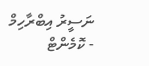ނަސީރު އިބްރާހިމް
- ކޮމެންޓް